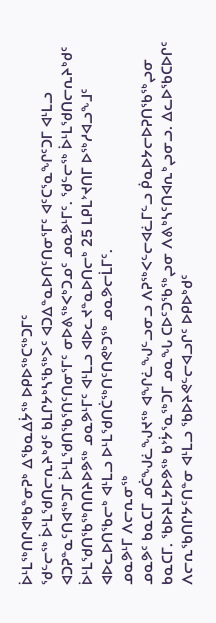ᐆᒻᒪᖅᑎᒋᐊᒃᑲᓐᓂᕈᒃ ᐃᖃᓇᐃᔮᖅ ᐅᑭᐅᖅᑕᖅᑐᒥᑦ
ᖁᓪᓕᖅ ᐆᒻᒪᖁᑎᓕᕆᔨᒃᑯᑦ ᑲᒪᒋᔭᒃᓴᖃᖅᐳᑦ ᐊᑐᐃᓐᓇᐅᑎᑦᑎᓂᕐᒥᑦ ᐊᑦᑕᕐᓇᖏᑦᑐᒥ ᐊᒻᒪᓗ ᐊᑐᕈᓐᓇᑦᑎᐊᖅᑐᒥ ᐆᒻᒪᖁᑎᖃᕐᑎᑦᑎᓂᕐᒥᑦ ᓂᐅᕕᖅᐸᒃᑐᓄᑦ ᓄᓇᕗᒻᒥᑦ. ᖁᓪᓕᖅ ᐆᒻᒪᖁᑎᓕᕆᔨᒃᑯᑦ ᐆᒻᒪᖁᑎᖃᖅᑎᑎᔨᐅᕗᖅ ᓄᓇᕗᒻᒥᑦ ᐊᒻᒪᓗ ᐊᐅᓚᔪᓐᓇᐅᑎᓕᒃ 25 ᒪᑭᒪᔾᔪᑎᒥ ᐅᖅᓱᐊᓗᖕᒧᑦ ᐊᐅᓚᐅᑎᖃᓕᒃ ᐊᒻᒪᓗ ᐅᒻᒪᖁᑎᑖᖅᑎᑦᑎᕙᒃᑐᖅ ᓄᓇᕗᓕᒫᒥᑦ.
ᓄᓇᕗᒻᒥ ᐱᓕᕆᓂᖅ
ᓄᓇᕗᑦ ᑲᓇᑕᒥ ᓄᑖᖑᓛᖑᔪᖅ ᐊᖏᓛᖑᓪᓗᓂᓗ ᐱᕈᖅᐸᓪᓕᐊᓛᒥᓪᓗ ᑮᓇᐅᔭᓕᐅᕈᑎᖃᖅᖢᓂ ᑲᓇᑕᒥ. ᖃᐅᔨᒪᔭᐅᕗᖅ ᑲᔾᔮᕐᓇᖅᑐᒥ ᓄᓇᖓ ᑕᐅᑦᑐᖃᖅᖢᓂ ᐱᕕᒃᓴᑦᑎᐊᕆᒃᖢᓂᓗ. ᐃᓚᐅᖃᑕᐅᒋᑦ ᐱᓕᕆᖃᑎᒋᔭᑦᑎᓐᓂ ᐊᒻᒪᓗ ᖃᐅᔨᕙᓪᓕᐊᓗᒋᑦ ᐅᑭᐅᒃᑯᑦ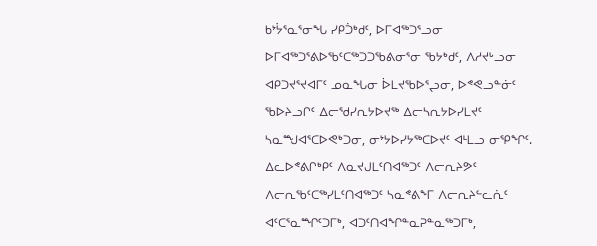ᑲᔾᔮᕐᓇᕐᓂᖓ ᓯᑭᑑᒃᑯᑦ, ᐅᒥᐊᖅᑐᕐᓗᓂ ᐅᒥᐊᖅᑐᕐᕕᐅᖃᑦᑕᖅᑐᑐᖃᕕᓂᕐᓂ ᖃᔭᒃᑯᑦ, ᐱᓱᔪᒡᓗᓂ ᐊᑭᑐᔪᕐᔪᐊᒥᑦ ᓄᓇᖓᓂ ᐆᒪᔪᖃᐅᕐᖢᓂ, ᐅᕝᕙᓗᓐᓃᑦ ᖃᐅᔨᓗᒋᑦ ᐃᓕᖁᓯᕆᔭᐅᔪᖅ ᐃᓕᓴᕆᔭᐅᓯᒪᔪᑦ ᓴᓇᙳᐊᕐᑕᐅᕙᒃᑐᓂ, ᓂᔾᔭᐅᓯᔭᖅᑕᐅᔪᑦ ᐊᒻᒪᓗ ᓂᕿᖏᑦ. ᐃᓚᐅᕝᕕᒋᒃᑭᑦ ᐱᓇᔪᒍᒪᑦᑎᐊᖅᑐᑦ ᐱᓕᕆᔨᕗᑦ ᐱᓕᕆᖃᑦᑕᖅᓯᒪᑦᑎᐊᖅᑐᑦ ᓴᓇᕝᕕᖕᒥ ᐱᓕᕆᔨᓪᓚᕇᑦ ᐊᑦᑕᕐᓇᙱᑦᑐᒥᒃ, ᐊᑐᑦᑎᐊᖏᓐᓇᕈᓐᓇᖅᑐᒥᒃ,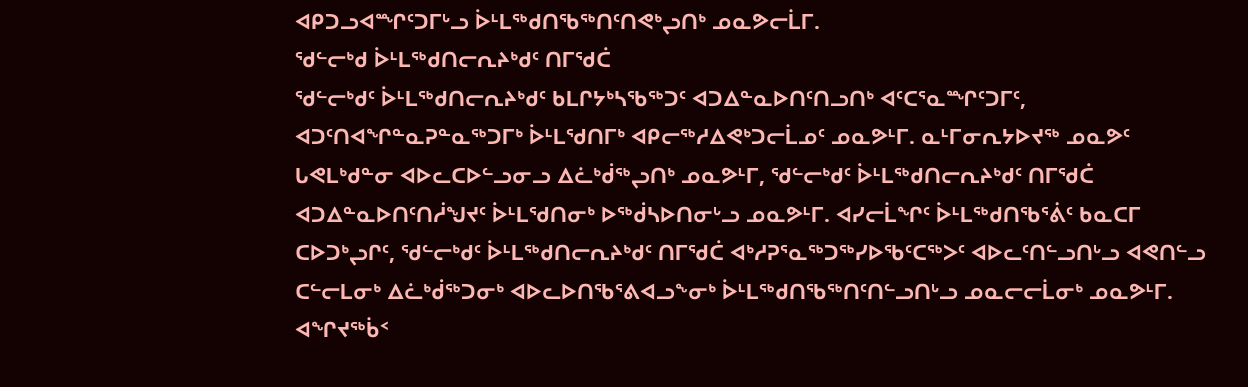ᐊᑭᑐᓗᐊᙱᑦᑐᒥᒡᓗ ᐆᒻᒪᖅᑯᑎᖃᖅᑎᑦᑎᕙᒃᖢᑎᒃ ᓄᓇᕗᓕᒫᒥ.
ᖁᓪᓕᒃᑯ ᐆᒻᒪᖅᑯᑎᓕᕆᔨᒃᑯᑦ ᑎᒥᖁᑖ
ᖁᓪᓕᒃᑯᑦ ᐆᒻᒪᖅᑯᑎᓕᕆᔨᒃᑯᑦ ᑲᒪᒋᔭᒃᓴᖃᖅᑐᑦ ᐊᑐᐃᓐᓇᐅᑎᑦᑎᓗᑎᒃ ᐊᑦᑕᕐᓇᙱᑦᑐᒥᑦ, ᐊᑐᑦᑎᐊᖏᓐᓇᕈᓐᓇᖅᑐᒥᒃ ᐆᒻᒪᖁᑎᒥᒃ ᐊᑭᓕᖅᓱᐃᕙᒃᑐᓕᒫᓄᑦ ᓄᓇᕗᒻᒥ. ᓇᒻᒥᓂᕆᔭᐅᔪᖅ ᓄᓇᕗᑦ ᒐᕙᒪᒃᑯᓐᓂ ᐊᐅᓚᑕᐅᓪᓗᓂᓗ ᐃᓛᒃᑰᖅᖢᑎᒃ ᓄᓇᕗᒻᒥ, ᖁᓪᓕᒃᑯᑦ ᐆᒻᒪᖅᑯᑎᓕᕆᔨᒃᑯᑦ ᑎᒥᖁᑖ ᐊᑐᐃᓐᓇᐅᑎᑦᑎᓲᖑᔪᑦ ᐆᒻᒪᖁᑎᓂᒃ ᐅᖅᑰᓴᐅᑎᓂᒡᓗ ᓄᓇᕗᒻᒥ. ᐊᓯᓕᒫᖏᑦ ᐆᒻᒪᖅᑯᑎᖃᕐᕖᑦ ᑲᓇᑕᒥ ᑕᐅᑐᒃᖢᒋᑦ, ᖁᓪᓕᒃᑯᑦ ᐆᒻᒪᖅᑯᑎᓕᕆᔨᒃᑯᑦ ᑎᒥᖁᑖ ᐊᒃᓱᕈᕐᓇᖅᑐᖅᓯᐅᖃᑦᑕᖅᐳᑦ ᐊᐅᓚᑦᑎᓪᓗᑎᒡᓗ ᐊᕙᑎᓪᓗ ᑕᓪᓕᒪᓂᒃ ᐃᓛᒃᑰᖅᑐᓂᒃ ᐊᐅᓚᐅᑎᖃᕐᕕᐊᓗᖕᓂᒃ ᐆᒻᒪᖅᑯᑎᖃᖅᑎᑦᑎᓪᓗᑎᒡᓗ ᓄᓇᓕᓕᒫᓂᒃ ᓄᓇᕗᒻᒥ.
ᐊᖏᔪᖅᑳᑉ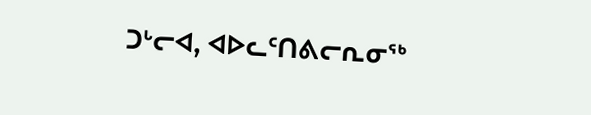ᑐᒡᓕᐊ, ᐊᐅᓚᑦᑎᕕᓕᕆᓂᖅ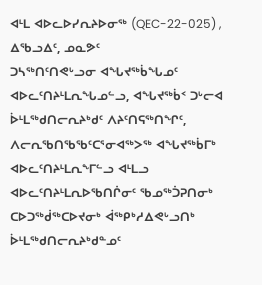ᐊᒻᒪ ᐊᐅᓚᐅᓯᕆᔨᐅᓂᖅ (QEC-22-025) , ᐃᖃᓗᐃᑦ, ᓄᓇᕗᑦ
ᑐᓴᖅᑎᑦᑎᕙᒡᓗᓂ ᐊᖓᔪᖅᑳᖓᓄᑦ ᐊᐅᓚᑦᑎᔨᒻᒪᕆᖓᓄᓪᓗ, ᐊᖓᔪᖅᑳᑉ ᑐᒡᓕᐊ ᐆᒻᒪᖅᑯᑎᓕᕆᔨᒃᑯᑦ ᐱᔨᑦᑎᕋᖅᑎᖏᑦ, ᐱᓕᕆᖃᑎᖃᖃᑦᑕᕐᓂᐊᖅᐳᖅ ᐊᖓᔪᖅᑳᒥᒃ ᐊᐅᓚᑦᑎᔨᒻᒪᕆᖕᒥᓪᓗ ᐊᒻᒪᓗ ᐊᐅᓚᑦᑎᔨᒻᒪᕆᐅᖃᑎᒌᓂᑦ ᖃᓄᖅᑑᕈᑎᓂᒃ ᑕᐅᑐᖅᑰᖅᑕᐅᔪᓂᒃ ᐋᖅᑭᒃᓱᐃᕙᒡᓗᑎᒃ ᐆᒻᒪᖅᑯᑎᓕᕆᔨᒃᑯᓐᓄᑦ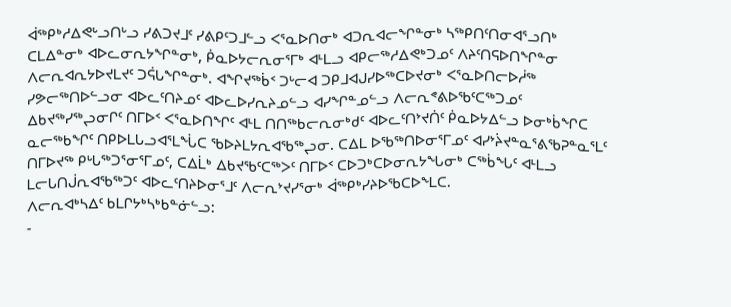ᐋᖅᑭᒃᓱᐃᕙᒡᓗᑎᒡᓗ ᓯᕕᑐᔪᒧᑦ ᓯᕕᑭᑦᑐᒧᓪᓗ ᐸᕐᓇᐅᑎᓂᒃ ᐊᑐᕆᐊᓕᖏᓐᓂᒃ ᓴᖅᑭᑎᑦᑎᓂᐊᕐᓗᑎᒃ ᑕᒪᐃᓐᓂᒃ ᐊᐅᓚᓂᕆᔭᖏᓐᓂᒃ, ᑮᓇᐅᔭᓕᕆᓂᕐᒥᒃ ᐊᒻᒪᓗ ᐊᑭᓕᖅᓱᐃᕙᒃᑐᓄᑦ ᐱᔨᑦᑎᕋᐅᑎᖏᓐᓂ ᐱᓕᕆᐊᕆᔭᐅᔪᒪᔪᑦ ᑐᕌᒐᖏᓐᓂᒃ. ᐊᖏᔪᖅᑳᑉ ᑐᒡᓕᐊ ᑐᑭᒧᐊᒍᓯᐅᖅᑕᐅᔪᓂᒃ ᐸᕐᓇᐅᑎᓕᐅᓲᖅ ᓯᕗᓕᖅᑎᐅᓪᓗᓂ ᐊᐅᓚᑦᑎᔨᓄᑦ ᐊᐅᓚᐅᓯᕆᔨᓄᓪᓗ ᐊᓯᖏᓐᓄᓪᓗ ᐱᓕᕆᕝᕕᐅᖃᑦᑕᖅᑐᓄᑦ ᐃᑲᔪᖅᓯᖅᖢᓂᒋᑦ ᑎᒥᐅᑉ ᐸᕐᓇᐅᑎᖏᑦ ᐊᒻᒪ ᑎᑎᖅᑲᓕᕆᓂᒃᑯᑦ ᐊᐅᓚᑦᑎᔾᔪᑏᑦ ᑮᓇᐅᔭᐃᓪᓗ ᐅᓂᒃᑳᖏᑕ ᓇᓕᖅᑲᖏᑦ ᑎᑭᐅᒪᒐᓗᐊᕐᒪᖔᑕ ᖃᐅᔨᒪᔭᕆᐊᖃᖅᖢᓂ. ᑕᐃᒪ ᐅᖃᖅᑎᐅᓂᕐᒥᓄᑦ ᐊᓯᔾᔩᔪᓐᓇᕐᕕᖃᕈᓐᓇᕐᒪᑦ ᑎᒥᐅᔪᖅ ᑭᒡᒐᖅᑐᕐᓂᕐᒥᓄᑦ, ᑕᐃᒫᒃ ᐃᑲᔪᖃᑦᑕᖅᐳᑦ ᑎᒥᐅᑉ ᑕᐅᑐᒃᑕᐅᓂᕆᔭᖓᓂᒃ ᑕᖅᑳᖓᑦ ᐊᒻᒪᓗ ᒪᓕᒐᑎᒎᕆᐊᖃᖅᑐᑦ ᐊᐅᓚᑦᑎᔨᐅᓂᕐᒧᑦ ᐱᓕᕆᔾᔪᓯᕐᓂᒃ ᐋᖅᑭᒃᓯᔨᐅᖃᑕᐅᖕᒪᑕ.
ᐱᓕᕆᐊᒃᓴᐃᑦ ᑲᒪᒋᔭᒃᓴᒃᑲᓐᓃᓪᓗ:
-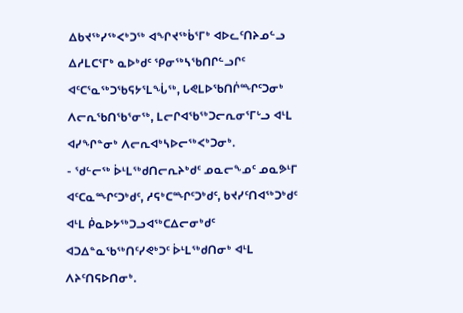ᐃᑲᔪᖅᓯᖅᐸᒃᑐᖅ ᐊᖏᔪᖅᑳᕐᒥᒃ ᐊᐅᓚᑦᑎᔨᓄᓪᓗ ᐃᓱᒪᑕᕐᒥᒃ ᓇᐅᒃᑯᑦ ᕿᓂᖅᓴᖃᑎᒋᓪᓗᒋᑦ ᐊᑦᑕᕐᓇᖅᑐᖃᕋᔭᕐᒪᖔᖅ, ᒐᕙᒪᐅᖃᑎᒌᙱᑦᑐᓂᒃ ᐱᓕᕆᖃᑎᖃᕐᓂᖅ, ᒪᓕᒋᐊᖃᖅᑐᓕᕆᓂᕐᒥᒡᓗ ᐊᒻᒪ ᐊᓯᖏᓐᓂᒃ ᐱᓕᕆᐊᒃᓴᐅᓕᖅᐸᒃᑐᓂᒃ.
- ᖁᓪᓕᖅ ᐆᒻᒪᖅᑯᑎᓕᕆᔨᒃᑯᑦ ᓄᓇᓕᖕᓄᑦ ᓄᓇᕗᒻᒥ ᐊᑦᑕᓇᙱᑦᑐᒃᑯᑦ, ᓱᕋᒃᑕᙱᑦᑐᒃᑯᑦ, ᑲᔪᓯᑦᑎᐊᖅᑐᒃᑯᑦ ᐊᒻᒪ ᑮᓇᐅᔭᖅᑐᓗᐊᖅᑕᐃᓕᓂᒃᑯᑦ ᐊᑐᐃᓐᓇᖃᖅᑎᑦᓯᕙᒃᑐᑦ ᐆᒻᒪᖅᑯᑎᓂᒃ ᐊᒻᒪ ᐱᔨᑦᑎᕋᐅᑎᓂᒃ.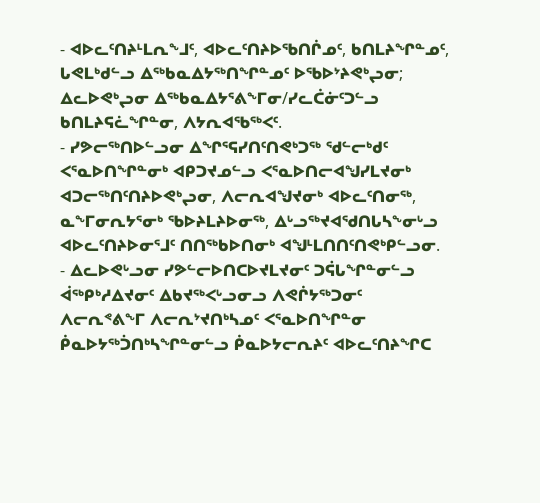- ᐊᐅᓚᑦᑎᔨᒻᒪᕆᖕᒧᑦ, ᐊᐅᓚᑦᑎᔨᐅᖃᑎᒌᓄᑦ, ᑲᑎᒪᔨᖏᓐᓄᑦ, ᒐᕙᒪᒃᑯᓪᓗ ᐃᖅᑲᓇᐃᔭᖅᑎᖏᓐᓄᑦ ᐅᖃᐅᔾᔨᕙᒃᖢᓂ; ᐃᓚᐅᕙᒃᖢᓂ ᐃᖅᑲᓇᐃᔭᕐᕕᖕᒥᓂ/ᓯᓚᑖᓃᑦᑐᓪᓗ ᑲᑎᒪᔨᕋᓛᖏᓐᓂ, ᐱᔭᕆᐊᖃᖅᐸᑦ.
- ᓯᕗᓕᖅᑎᐅᓪᓗᓂ ᐃᖏᕐᕋᓯᑎᑦᑎᕙᒃᑐᖅ ᖁᓪᓕᒃᑯᑦ ᐸᕐᓇᐅᑎᖏᓐᓂᒃ ᐊᑭᑐᔪᓄᓪᓗ ᐸᕐᓇᐅᑎᓕᐊᖑᓯᒪᔪᓂᒃ ᐊᑐᓕᖅᑎᑦᑎᔨᐅᕙᒃᖢᓂ, ᐱᓕᕆᐊᖑᔪᓂᒃ ᐊᐅᓚᑦᑎᓂᖅ, ᓇᖕᒥᓂᕆᔭᕐᓂᒃ ᖃᐅᔨᒪᔨᐅᓂᖅ, ᐃᒡᓗᖅᔪᐊᖁᑎᒐᓴᖕᓂᒡᓗ ᐊᐅᓚᑦᑎᔨᐅᓂᕐᒧᑦ ᑎᑎᖅᑲᐅᑎᓂᒃ ᐊᖑᒻᒪᑎᑎᑦᑎᕙᒃᑭᓪᓗᓂ.
- ᐃᓚᐅᕙᒡᓗᓂ ᓯᕗᓪᓕᐅᑎᑕᐅᔪᒪᔪᓂᑦ ᑐᕌᒐᖏᓐᓂᓪᓗ ᐋᖅᑭᒃᓱᐃᔪᓂᑦ ᐃᑲᔪᖅᐸᒡᓗᓂᓗ ᐱᕙᒌᔭᖅᑐᓂᑦ ᐱᓕᕆᕝᕕᖕᒥ ᐱᓕᕆᔾᔪᑎᒃᓴᓄᑦ ᐸᕐᓇᐅᑎᖏᓐᓂ ᑮᓇᐅᔭᖅᑑᑎᒃᓴᖏᓐᓂᓪᓗ ᑮᓇᐅᔭᓕᕆᔨᑦ ᐊᐅᓚᑦᑎᔨᖏᑕ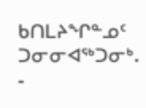ᑲᑎᒪᔨᖏᓐᓄᑦ ᑐᓂᓂᐊᖅᑐᓂᒃ.
-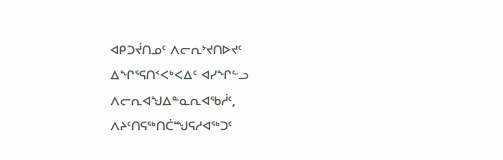ᐊᑭᑐᔫᑎᓄᑦ ᐱᓕᕆᔾᔪᑎᐅᔪᑦ ᐃᖏᕐᕋᑎᑉᐸᒃᐸᐃᑦ ᐊᓯᖏᓪᓗ ᐱᓕᕆᐊᖑᐃᓐᓇᕆᐊᖃᓲᑦ, ᐱᔨᑦᑎᕋᖅᑎᑖᙳᕋᓱᐊᖅᑐᑦ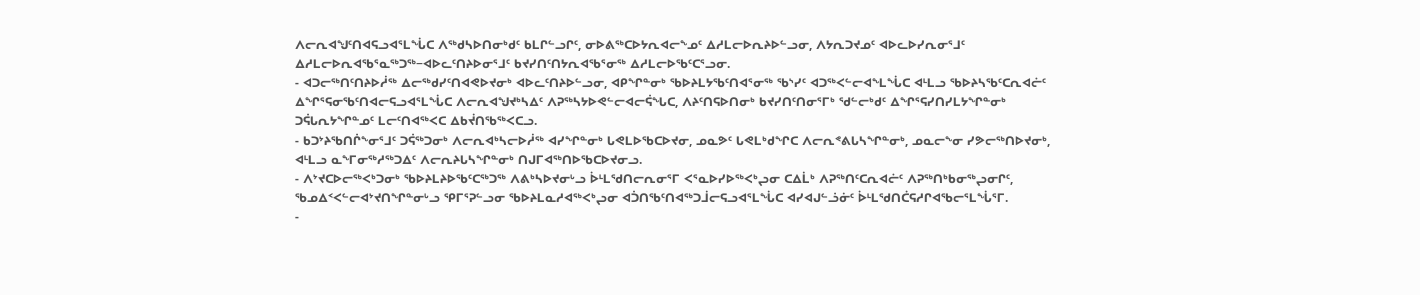ᐱᓕᕆᐊᖑᑦᑎᐊᕋᓗᐊᕐᒪᖔᑕ ᐱᖅᑯᓴᐅᑎᓂᒃᑯᑦ ᑲᒪᒋᓪᓗᒋᑦ, ᓂᐅᕕᖅᑕᐅᔭᕆᐊᓕᖕᓄᑦ ᐃᓱᒪᓕᐅᕆᔨᐅᓪᓗᓂ, ᐱᔭᕆᑐᔪᓄᑦ ᐊᐅᓚᐅᓯᕆᓂᕐᒧᑦ ᐃᓱᒪᓕᐅᕆᐊᖃᕐᓇᖅᑐᖅ−ᐊᐅᓚᑦᑎᔨᐅᓂᕐᒧᑦ ᑲᔪᓯᑎᑦᑎᔭᕆᐊᖃᕐᓂᖅ ᐃᓱᒪᓕᐅᖃᑦᑕᕐᓗᓂ.
- ᐊᑐᓕᖅᑎᑦᑎᔨᐅᓲᖅ ᐃᓕᖅᑯᓯᑦᑎᐊᕙᐅᔪᓂᒃ ᐊᐅᓚᑦᑎᔨᐅᓪᓗᓂ, ᐊᑭᖏᓐᓂᒃ ᖃᐅᔨᒪᔭᖃᑦᑎᐊᕐᓂᖅ ᖃᔅᓯᑦ ᐊᑐᖅᐸᓪᓕᐊᖕᒪᖔᑕ ᐊᒻᒪᓗ ᖃᐅᔨᓴᖃᑦᑕᕆᐊᓖᑦ ᐃᖏᕐᕋᓂᖃᑦᑎᐊᓕᕋᓗᐊᕐᒪᖔᑕ ᐱᓕᕆᐊᖑᔪᒃᓴᐃᑦ ᐱᕈᖅᓴᔭᐅᕙᓪᓕᐊᓕᕌᖓᑕ, ᐱᔨᑦᑎᕋᐅᑎᓂᒃ ᑲᔪᓯᑎᑦᑎᓂᕐᒥᒃ ᖁᓪᓕᒃᑯᑦ ᐃᖏᕐᕋᓯᑎᓯᒪᔭᖏᓐᓂᒃ ᑐᕌᒐᕆᔭᖏᓐᓄᑦ ᒪᓕᑦᑎᐊᖅᐸᑕ ᐃᑲᔫᑎᖃᖅᐸᑕᓗ.
- ᑲᑐᔾᔨᖃᑎᒌᖕᓂᕐᒧᑦ ᑐᕌᖅᑐᓂᒃ ᐱᓕᕆᐊᒃᓴᓕᐅᓲᖅ ᐊᓯᖏᓐᓂᒃ ᒐᕙᒪᐅᖃᑕᐅᔪᓂ, ᓄᓇᕗᑦ ᒐᕙᒪᒃᑯᖏᑕ ᐱᓕᕆᕝᕕᒐᓴᖏᓐᓂᒃ, ᓄᓇᓕᖕᓂ ᓯᕗᓕᖅᑎᐅᔪᓂᒃ, ᐊᒻᒪᓗ ᓇᖕᒥᓂᖅᓱᖅᑐᐃᑦ ᐱᓕᕆᔨᒐᓴᖏᓐᓂᒃ ᑎᒍᒥᐊᖅᑎᐅᖃᑕᐅᔪᓂᓗ.
- ᐱᔾᔪᑕᐅᓕᖅᐸᒃᑐᓂᒃ ᖃᐅᔨᒪᔨᐅᖃᑦᑕᖅᑐᖅ ᐱᕕᒃᓴᐅᔪᓂᒡᓗ ᐆᒻᒪᖁᑎᓕᕆᓂᕐᒥ ᐸᕐᓇᐅᓯᐅᖅᐸᒃᖢᓂ ᑕᐃᒫᒃ ᐱᕈᖅᑎᑦᑕᕆᐊᓖᑦ ᐱᕈᖅᑎᒃᑲᓂᖅᖢᓂᒋᑦ, ᖃᓄᐃᑉᐸᓪᓕᐊᔾᔪᑎᖏᓐᓂᒡᓗ ᕿᒥᕐᕈᓪᓗᓂ ᖃᐅᔨᒪᓇᓱᐊᖅᐸᒃᖢᓂ ᐊᑑᑎᖃᑦᑎᐊᖅᑐᒨᓕᕋᓗᐊᕐᒪᖔᑕ ᐊᓯᐊᒍᓪᓘᓃᑦ ᐆᒻᒪᖁᑎᑖᕋᓱᒋᐊᖃᓕᕐᒪᖔᕐᒥ.
-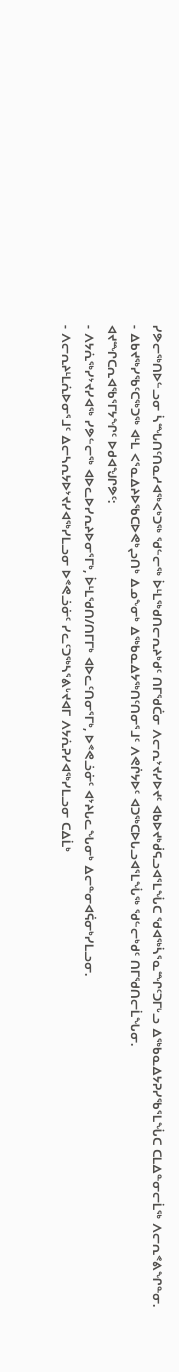ᓯᕗᓕᖅᑎᐅᓪᓗᓂ ᓵᙵᑎᑦᑎᓇᓱᐊᖅᐸᒃᑐᖅ ᖁᓪᓕᖅ ᐆᒻᒪᖅᑯᑎᓕᕆᔨᒃᑯᑦ ᑎᒥᖁᑖᓂ ᐱᓕᕆᔾᔪᓯᐅᔪᑦ ᐊᑲᐅᔪᒃᑰᕋᓗᐊᕐᒪᖔᑕ ᖁᐊᖅᓵᕐᓇᙱᑦᑐᒥᒡᓗ ᐃᖅᑲᓇᐃᔭᕈᓯᖃᕐᒪᖔᑕ ᑕᒪᐃᓐᓂᓕᒫᖅ ᐱᓕᕆᕝᕕᖏᓐᓂ.
- ᐃᑲᔪᖅᓯᖃᑦᑕᖅᑐᖅ ᐊᒻᒪ ᐸᕐᓇᐃᔨᐅᖃᑕᐅᕙᒃᖢᑎᒃ ᐃᓄᖕᓂᒃ ᐃᖅᑲᓇᐃᔭᖅᑎᑦᑎᓂᕐᒧᑦ ᐱᕙᒌᔭᐅᑦ ᐊᑐᖅᑕᐅᒐᓗᐊᕐᒪᖔᖅ ᖁᓪᓕᒃᑯᑦ ᑎᒥᖁᑎᓕᒫᖓᓂ.
ᐊᔪᙱᑕᕆᐊᖃᕐᒥᔭᖏᑦ ᐅᑯᐊᖑᒋᕗᑦ:
- ᐱᔭᕇᖅᓯᔾᔪᓯᐊᖅ ᓯᕗᓪᓕᖅ ᐊᐅᓚᐅᓯᕆᔨᐅᓂᕐᒥᒃ, ᐆᒻᒪᖁᑎ/ᑎᒥᒥᒃ ᐊᐅᓚᑦᑎᓂᕐᒥᒃ, ᐅᕝᕙᓘᓃᑦ ᐊᔾᔨᒐᓚᖓᓂᒃ ᐃᓕᓐᓂᐊᕌᓂᒃᓯᒪᓗᓂ.
- ᐱᓕᕆᔨᒻᒪᕇᐅᓂᕐᒧᑦ ᐃᓕᓴᕆᔭᐅᔾᔪᓯᐊᖅᓯᒪᓗᓂ ᐅᕝᕙᓘᓃᑦ ᓯᓚᑦᑐᖅᓴᕐᕕᒡᔪᐊᒥ ᐱᔭᕇᕈᓯᐊᖅᓯᒪᓗᓂ ᑕᐃᒫᒃ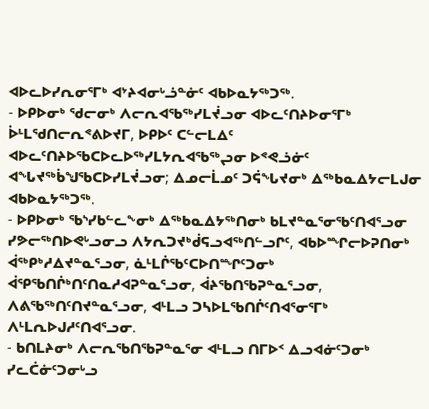ᐊᐅᓚᐅᓯᕆᓂᕐᒥᒃ ᐊᔾᔨᐊᓂᒡᓘᓐᓃᑦ ᐊᑲᐅᓇᔭᖅᑐᖅ.
- ᐅᑭᐅᓂᒃ ᖁᓕᓂᒃ ᐱᓕᕆᐊᖃᖅᓯᒪᔫᓗᓂ ᐊᐅᓚᑦᑎᔨᐅᓂᕐᒥᒃ ᐆᒻᒪᖁᑎᓕᕆᕝᕕᐅᔪᒥ, ᐅᑭᐅᑦ ᑕᓪᓕᒪᐃᑦ ᐊᐅᓚᑦᑎᔨᐅᖃᑕᐅᓚᐅᖅᓯᒪᔭᕆᐊᖃᖅᖢᓂ ᐅᕝᕙᓘᓃᑦ ᐊᖓᔪᖅᑳᖑᖃᑕᐅᓯᒪᔫᓗᓂ; ᐃᓄᓕᒫᓄᑦ ᑐᕌᖓᔪᓂᒃ ᐃᖅᑲᓇᐃᔭᓕᒪᒍᓂ ᐊᑲᐅᓇᔭᖅᑐᖅ.
- ᐅᑭᐅᓂᒃ ᖃᔅᓯᑲᓪᓚᖕᓂᒃ ᐃᖅᑲᓇᐃᔭᖅᑎᓂᒃ ᑲᒪᔪᓐᓇᕐᓂᖃᑦᑎᐊᕐᓗᓂ ᓯᕗᓕᖅᑎᐅᕙᒡᓗᓂᓗ ᐱᔭᕆᑐᔪᒃᑰᕋᓗᐊᖅᑎᓪᓗᒋᑦ, ᐊᑲᐅᙱᓕᐅᕈᑎᓂᒃ ᐋᖅᑭᒃᓱᐃᔪᓐᓇᕐᓗᓂ, ᓈᒻᒪᒌᖃᑦᑕᐅᑎᙱᑦᑐᓂᒃ ᐋᕿᖃᑎᒌᒃᑎᑦᑎᓇᓱᐊᕈᓐᓇᕐᓗᓂ, ᐋᔨᖃᑎᖃᕈᓐᓇᕐᓗᓂ, ᐱᕕᖃᖅᑎᑦᑎᔪᓐᓇᕐᓗᓂ, ᐊᒻᒪᓗ ᑐᓴᐅᒪᖃᑎᒌᑦᑎᐊᕐᓂᕐᒥᒃ ᐱᒻᒪᕆᐅᒍᓱᑦᑎᐊᕐᓗᓂ.
- ᑲᑎᒪᔨᓂᒃ ᐱᓕᕆᖃᑎᖃᕈᓐᓇᕐᓂ ᐊᒻᒪᓗ ᑎᒥᐅᑉ ᐃᓗᐊᓃᑦᑐᓂᒃ ᓯᓚᑖᓃᑦᑐᓂᒡᓗ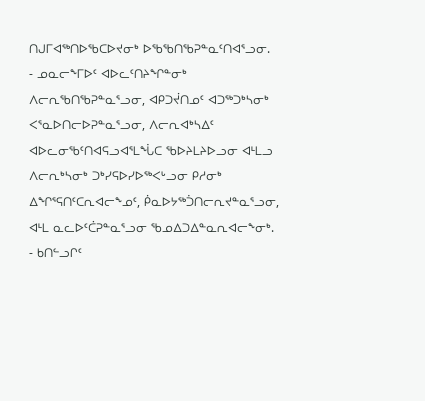ᑎᒍᒥᐊᖅᑎᐅᖃᑕᐅᔪᓂᒃ ᐅᖃᖃᑎᖃᕈᓐᓇᑦᑎᐊᕐᓗᓂ.
- ᓄᓇᓕᖕᒥᐅᑦ ᐊᐅᓚᑦᑎᔨᖏᓐᓂᒃ ᐱᓕᕆᖃᑎᖃᕈᓐᓇᕐᓗᓂ, ᐊᑭᑐᔫᑎᓄᑦ ᐊᑐᖅᑐᒃᓴᓂᒃ ᐸᕐᓇᐅᑎᓕᐅᕈᓐᓇᕐᓗᓂ, ᐱᓕᕆᐊᒃᓴᐃᑦ ᐊᐅᓚᓂᖃᑦᑎᐊᕋᓗᐊᕐᒪᖔᑕ ᖃᐅᔨᒪᔨᐅᓗᓂ ᐊᒻᒪᓗ ᐱᓕᕆᒃᓴᓂᒃ ᑐᒃᓯᕋᐅᓯᐅᖅᐸᒡᓗᓂ ᑭᓱᓂᒃ ᐃᖏᕐᕋᑎᑦᑕᕆᐊᓕᖕᓄᑦ, ᑮᓇᐅᔭᖅᑑᑎᓕᕆᔪᓐᓇᕐᓗᓂ, ᐊᒻᒪ ᓇᓚᐅᑦᑖᕈᓐᓇᕐᓗᓂ ᖃᓄᐃᑐᐃᓐᓇᕆᐊᓕᖕᓂᒃ.
- ᑲᑎᓪᓗᒋᑦ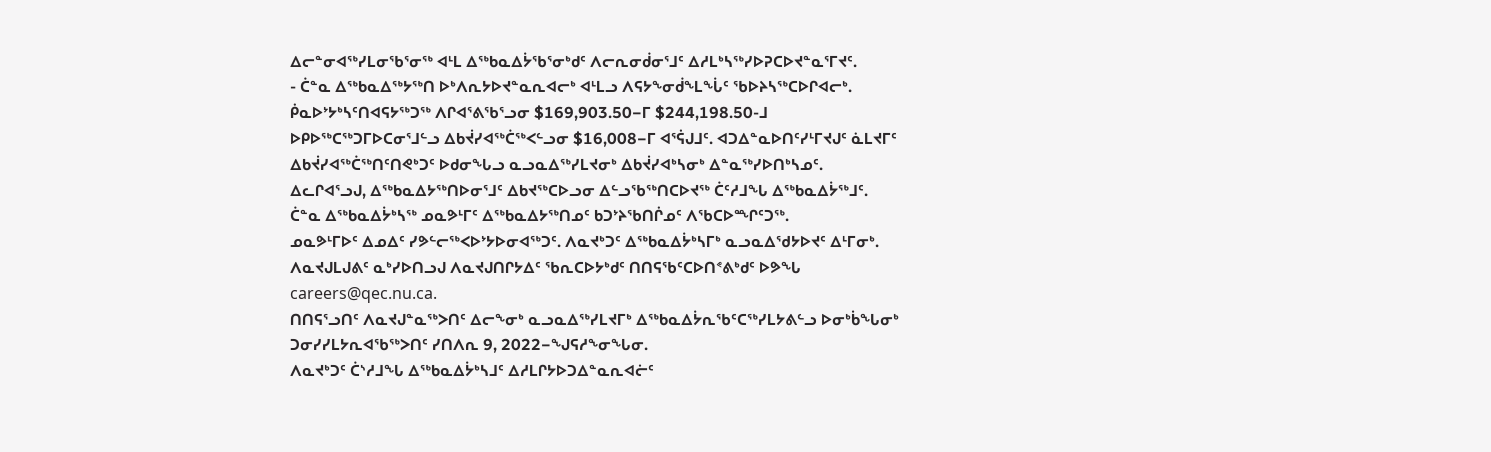ᐃᓕᓐᓂᐊᖅᓯᒪᓂᖃᕐᓂᖅ ᐊᒻᒪ ᐃᖅᑲᓇᐃᔮᖃᕐᓂᒃᑯᑦ ᐱᓕᕆᓂᑰᓂᕐᒧᑦ ᐃᓱᒪᒃᓴᖅᓯᐅᕈᑕᐅᔪᓐᓇᕐᒥᔪᑦ.
- ᑖᓐᓇ ᐃᖅᑲᓇᐃᖅᔭᖅᑎ ᐅᒃᐱᕆᔭᐅᔪᓐᓇᕆᐊᓕᒃ ᐊᒻᒪᓗ ᐱᕋᔭᖕᓂᑰᖕᒪᖔᑦ ᖃᐅᔨᓴᖅᑕᐅᒋᐊᓕᒃ.
ᑮᓇᐅᔾᔭᒃᓴᑦᑎᐊᕋᔭᖅᑐᖅ ᐱᒋᐊᕐᕕᖃᕐᓗᓂ $169,903.50−ᒥ $244,198.50-ᒧ ᐅᑭᐅᖅᑕᖅᑐᒥᐅᑕᓂᕐᒧᓪᓗ ᐃᑲᔫᓯᐊᖅᑖᖅᐸᓪᓗᓂ $16,008−ᒥ ᐊᕐᕌᒍᒧᑦ. ᐊᑐᐃᓐᓇᐅᑎᑦᓯᒻᒥᔪᒍᑦ ᓈᒪᔪᒥᑦ ᐃᑲᔫᓯᐊᖅᑖᖅᑎᑦᑎᕙᒃᑐᑦ ᐅᑯᓂᖓᓗ ᓇᓗᓇᐃᖅᓯᒪᔪᓂᒃ ᐃᑲᔫᓯᐊᒃᓴᓂᒃ ᐃᓐᓇᖅᓯᐅᑎᒃᓴᓄᑦ. ᐃᓚᒋᐊᕐᓗᒍ, ᐃᖅᑲᓇᐃᔭᖅᑎᐅᓂᕐᒧᑦ ᐃᑲᔪᖅᑕᐅᓗᓂ ᐃᓪᓗᖃᖅᑎᑕᐅᔪᖅ ᑖᑦᓱᒧᖓ ᐃᖅᑲᓇᐃᔮᖅᒧᑦ. ᑖᓐᓇ ᐃᖅᑲᓇᐃᔮᒃᓴᖅ ᓄᓇᕗᒻᒥᑦ ᐃᖅᑲᓇᐃᔭᖅᑎᓄᑦ ᑲᑐᔾᔨᖃᑎᒌᓄᑦ ᐱᖃᑕᐅᙱᑦᑐᖅ.
ᓄᓇᕗᒻᒥᐅᑦ ᐃᓄᐃᑦ ᓯᕗᓪᓕᖅᐸᐅᔾᔭᐅᓂᐊᖅᑐᑦ. ᐱᓇᔪᒃᑐᑦ ᐃᖅᑲᓇᐃᔮᒃᓴᒥᒃ ᓇᓗᓇᐃᖁᔭᐅᔪᑦ ᐃᒻᒥᓂᒃ.
ᐱᓇᔪᒍᒪᒍᕕᑦ ᓇᒃᓯᐅᑎᓗᒍ ᐱᓇᔪᒍᑎᒋᔭᐃᑦ ᖃᕆᑕᐅᔭᒃᑯᑦ ᑎᑎᕋᖃᑦᑕᐅᑎᕝᕕᒃᑯᑦ ᐅᕗᖓ careers@qec.nu.ca.
ᑎᑎᕋᕐᓗᑎᑦ ᐱᓇᔪᒍᓐᓇᖅᐳᑎᑦ ᐃᓕᖕᓂᒃ ᓇᓗᓇᐃᖅᓯᒪᔪᒥᒃ ᐃᖅᑲᓇᐃᔮᕆᖃᑦᑕᖅᓯᒪᔭᕕᓪᓗ ᐅᓂᒃᑳᖓᓂᒃ ᑐᓂᓯᓯᒪᔭᕆᐊᖃᖅᐳᑎᑦ ᓯᑎᐱᕆ 9, 2022−ᖑᕋᓱᖕᓂᖓᓂ.
ᐱᓇᔪᒃᑐᑦ ᑖᔅᓱᒧᖓ ᐃᖅᑲᓇᐃᔮᒃᓴᒧᑦ ᐃᓱᒪᒋᔭᐅᑐᐃᓐᓇᕆᐊᓖᑦ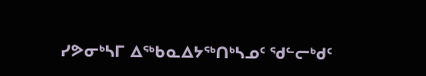ᓯᕗᓂᒃᓴᒥ ᐃᖅᑲᓇᐃᔭᖅᑎᒃᓴᓄᑦ ᖁᓪᓕᒃᑯᑦ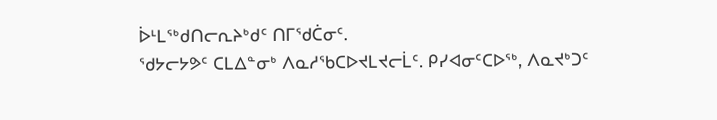ᐆᒻᒪᖅᑯᑎᓕᕆᔨᒃᑯᑦ ᑎᒥᖁᑖᓂᑦ.
ᖁᔭᓕᔭᕗᑦ ᑕᒪᐃᓐᓂᒃ ᐱᓇᓱᖃᑕᐅᔪᒪᔪᓕᒫᑦ. ᑭᓯᐊᓂᑦᑕᐅᖅ, ᐱᓇᔪᒃᑐᑦ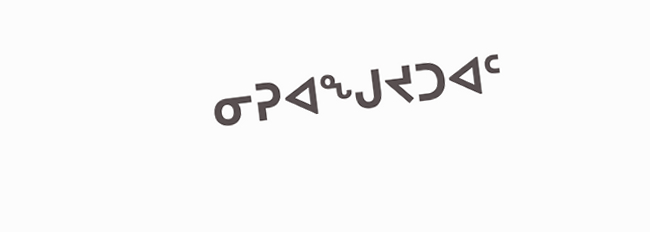ᓂᕈᐊᖑᔪᑐᐊᑦ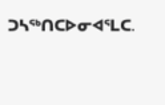ᑐᓴᖅᑎᑕᐅᓂᐊᕐᒪᑕ.